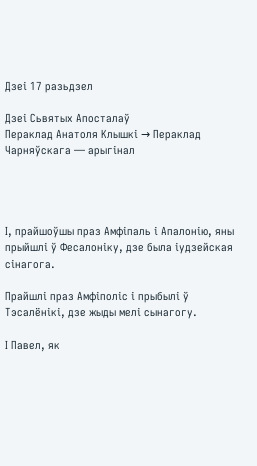Дзеі 17 разьдзел

Дзеі Сьвятых Апосталаў
Пераклад Анатоля Клышкi → Пераклад Чарняўскага — арыгінал




І, прайшоўшы праз Амфіпаль і Апалонію, яны прыйшлі ў Фесалоніку, дзе была іудзейская сінагога.

Прайшлі праз Амфіполіс і прыбылі ў Тэсалёнікі, дзе жыды мелі сынагогу.

І Павел, як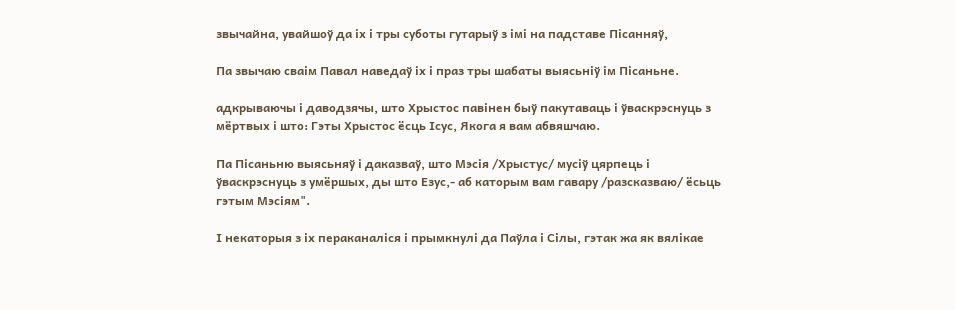звычайна, увайшоў да іх і тры суботы гутарыў з імі на падставе Пісанняў,

Па звычаю сваім Павал наведаў іх і праз тры шабаты выясьніў ім Пісаньне.

адкрываючы і даводзячы, што Хрыстос павінен быў пакутаваць і ўваскрэснуць з мёртвых і што: Гэты Хрыстос ёсць Ісус, Якога я вам абвяшчаю.

Па Пісаньню выясьняў і даказваў, што Мэсія /Хрыстус/ мусіў цярпець і ўваскрэснуць з умёршых, ды што Езус,- аб каторым вам гавару /разсказваю/ ёсьць гэтым Мэсіям".

І некаторыя з іх пераканаліся і прымкнулі да Паўла і Сілы, гэтак жа як вялікае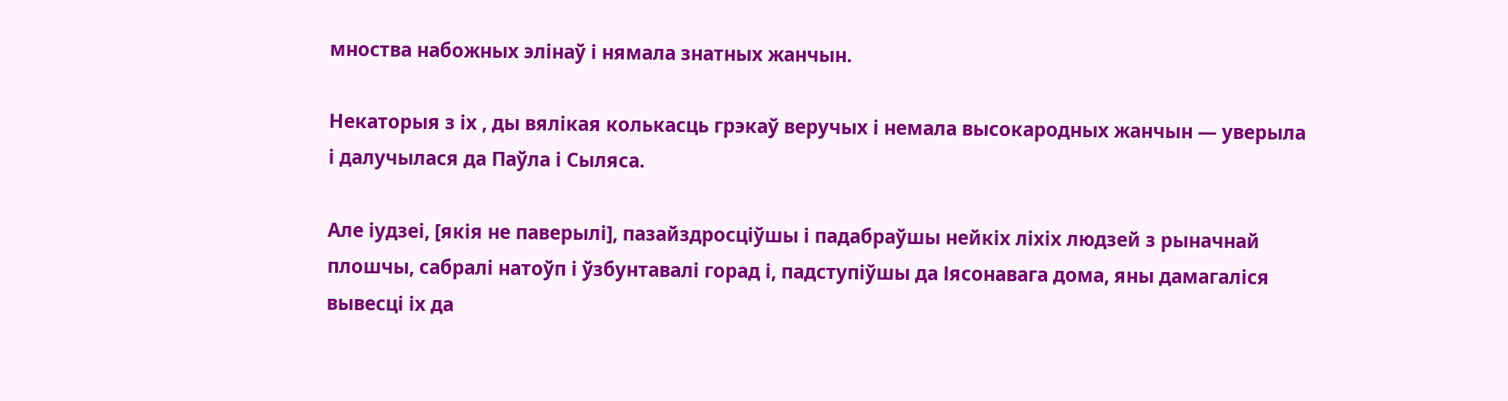мноства набожных элінаў і нямала знатных жанчын.

Некаторыя з іх , ды вялікая колькасць грэкаў веручых і немала высокародных жанчын — уверыла і далучылася да Паўла і Сыляса.

Але іудзеі, [якія не паверылі], пазайздросціўшы і падабраўшы нейкіх ліхіх людзей з рыначнай плошчы, сабралі натоўп і ўзбунтавалі горад і, падступіўшы да Іясонавага дома, яны дамагаліся вывесці іх да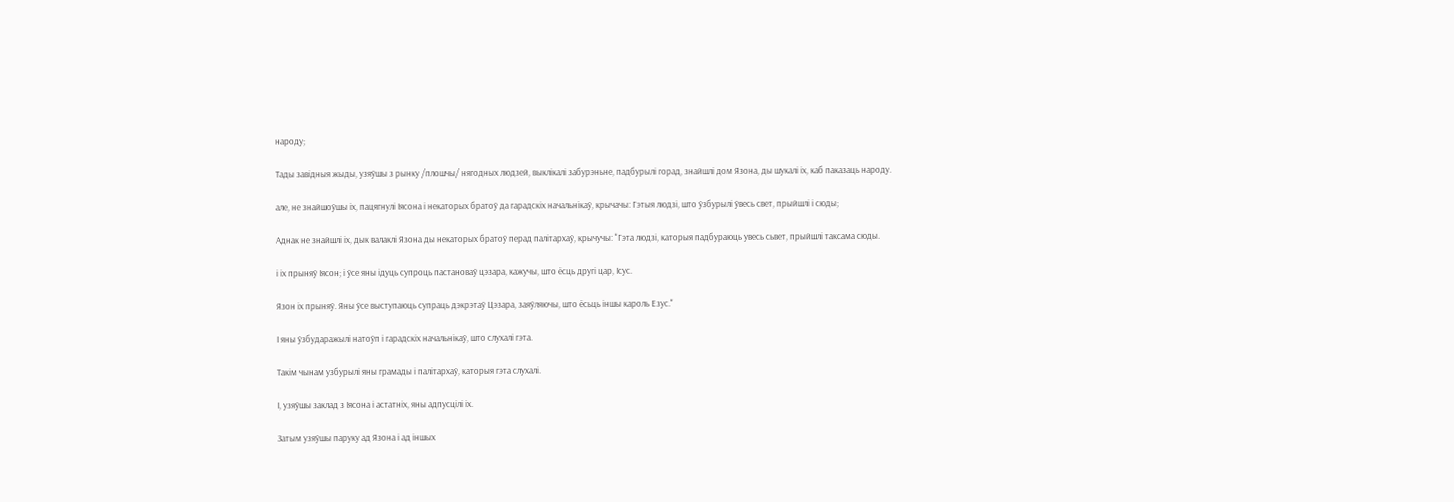народу;

Тады завідныя жыды, узяўшы з рынку /плошчы/ нягодных людзей, выклікалі забурэньне, падбурылі горад, знайшлі дом Язона, ды шукалі іх, каб паказаць народу.

але, не знайшоўшы іх, пацягнулі Іясона і некаторых братоў да гарадскіх начальнікаў, крычачы: Гэтыя людзі, што ўзбурылі ўвесь свет, прыйшлі і сюды;

Аднак не знайшлі іх, дык валаклі Язона ды некаторых братоў перад палітархаў, крычучы: "Гэта людзі, каторыя падбураюць увесь сьвет, прыйшлі таксама сюды.

і іх прыняў Іясон; і ўсе яны ідуць супроць пастановаў цэзара, кажучы, што ёсць другі цар, Ісус.

Язон іх прыняў. Яны ўсе выступаюць супраць дэкрэтаў Цэзара, заяўляючы, што ёсьць іншы кароль Езус."

І яны ўзбударажылі натоўп і гарадскіх начальнікаў, што слухалі гэта.

Такім чынам узбурылі яны грамады і палітархаў, каторыя гэта слухалі.

І, узяўшы заклад з Іясона і астатніх, яны адпусцілі іх.

Затым узяўшы паруку ад Язона і ад іншых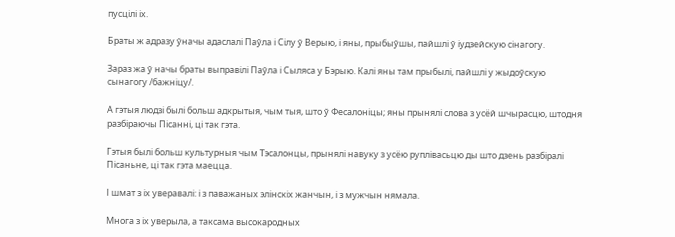пусцілі іх.

Браты ж адразу ўначы адаслалі Паўла і Сілу ў Верыю, і яны, прыбыўшы, пайшлі ў іудзейскую сінагогу.

Зараз жа ў начы браты выправілі Паўла і Сыляса у Бэрыю. Калі яны там прыбылі, пайшлі у жыдоўскую сынагогу /бажніцу/.

А гэтыя людзі былі больш адкрытыя, чым тыя, што ў Фесалоніцы; яны прынялі слова з усёй шчырасцю, штодня разбіраючы Пісанні, ці так гэта.

Гэтыя былі больш культурныя чым Тэсалонцы, прынялі навуку з усёю руплівасьцю ды што дзень разбіралі Пісаньне, ці так гэта маецца.

І шмат з іх уверавалі: і з паважаных элінскіх жанчын, і з мужчын нямала.

Многа з іх уверыла, а таксама высокародных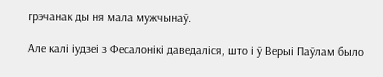грэчанак ды ня мала мужчынаў.

Але калі іудзеі з Фесалонікі даведаліся, што і ў Верыі Паўлам было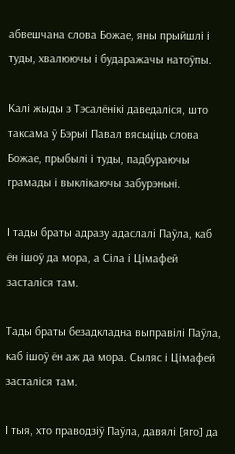абвешчана слова Божае, яны прыйшлі і туды, хвалюючы і бударажачы натоўпы.

Калі жыды з Тэсалёнікі даведаліся, што таксама ў Бэрыі Павал вясьціць слова Божае, прыбылі і туды, падбураючы грамады і выклікаючы забурэньні.

І тады браты адразу адаслалі Паўла, каб ён ішоў да мора, а Сіла і Цімафей засталіся там.

Тады браты безадкладна выправілі Паўла, каб ішоў ён аж да мора. Сыляс і Цімафей засталіся там.

І тыя, хто праводзіў Паўла, давялі [яго] да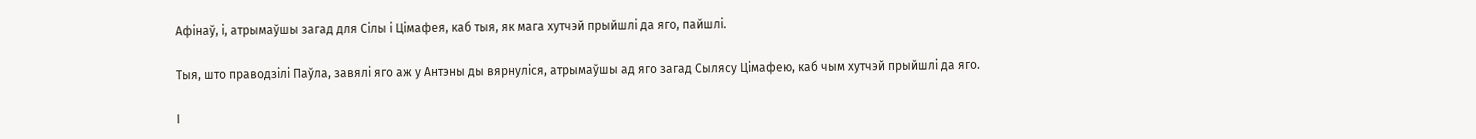Афінаў, і, атрымаўшы загад для Сілы і Цімафея, каб тыя, як мага хутчэй прыйшлі да яго, пайшлі.

Тыя, што праводзілі Паўла, завялі яго аж у Антэны ды вярнуліся, атрымаўшы ад яго загад Сылясу Цімафею, каб чым хутчэй прыйшлі да яго.

І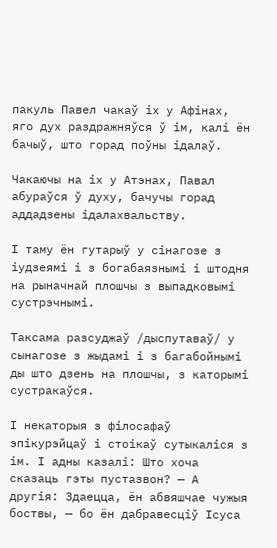пакуль Павел чакаў іх у Афінах, яго дух раздражняўся ў ім, калі ён бачыў, што горад поўны ідалаў.

Чакаючы на іх у Атэнах, Павал абураўся ў духу, бачучы горад аддадзены ідалахвальству.

І таму ён гутарыў у сінагозе з іудзеямі і з богабаязнымі і штодня на рыначнай плошчы з выпадковымі сустрэчнымі.

Таксама разсуджаў /дыспутаваў/ у сынагозе з жыдамі і з багабойнымі ды што дзень на плошчы, з каторымі сустракаўся.

І некаторыя з філосафаў эпікурэйцаў і стоікаў сутыкаліся з ім. І адны казалі: Што хоча сказаць гэты пустазвон? — А другія: Здаецца, ён абвяшчае чужыя боствы, — бо ён дабравесціў Ісуса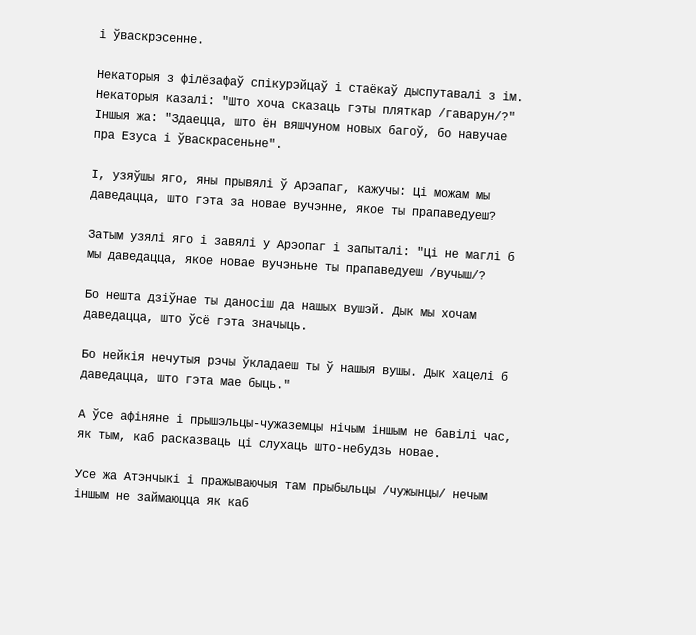і ўваскрэсенне.

Некаторыя з філёзафаў спікурэйцаў і стаёкаў дыспутавалі з ім. Некаторыя казалі: "Што хоча сказаць гэты пляткар /гаварун/?" Іншыя жа: "Здаецца, што ён вяшчуном новых багоў, бо навучае пра Езуса і ўваскрасеньне".

І, узяўшы яго, яны прывялі ў Арэапаг, кажучы: Ці можам мы даведацца, што гэта за новае вучэнне, якое ты прапаведуеш?

Затым узялі яго і завялі у Арэопаг і запыталі: "Ці не маглі б мы даведацца, якое новае вучэньне ты прапаведуеш /вучыш/?

Бо нешта дзіўнае ты даносіш да нашых вушэй. Дык мы хочам даведацца, што ўсё гэта значыць.

Бо нейкія нечутыя рэчы ўкладаеш ты ў нашыя вушы. Дык хацелі б даведацца, што гэта мае быць."

А ўсе афіняне і прышэльцы-чужаземцы нічым іншым не бавілі час, як тым, каб расказваць ці слухаць што-небудзь новае.

Усе жа Атэнчыкі і пражываючыя там прыбыльцы /чужынцы/ нечым іншым не займаюцца як каб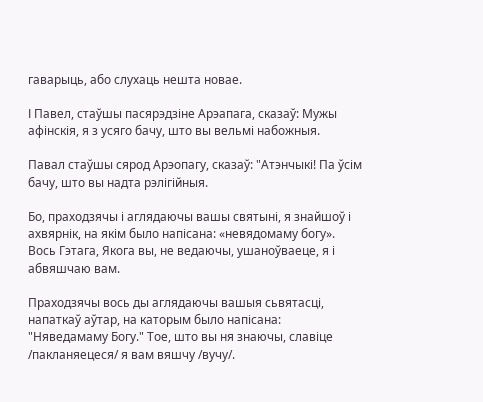гаварыць, або слухаць нешта новае.

І Павел, стаўшы пасярэдзіне Арэапага, сказаў: Мужы афінскія, я з усяго бачу, што вы вельмі набожныя.

Павал стаўшы сярод Арэопагу, сказаў: "Атэнчыкі! Па ўсім бачу, што вы надта рэлігійныя.

Бо, праходзячы і аглядаючы вашы святыні, я знайшоў і ахвярнік, на якім было напісана: «невядомаму богу». Вось Гэтага, Якога вы, не ведаючы, ушаноўваеце, я і абвяшчаю вам.

Праxодзячы вось ды аглядаючы вашыя сьвятасці, напаткаў аўтар, на каторым было напісана: "Няведамаму Богу." Тое, што вы ня знаючы, славіце /пакланяецеся/ я вам вяшчу /вучу/.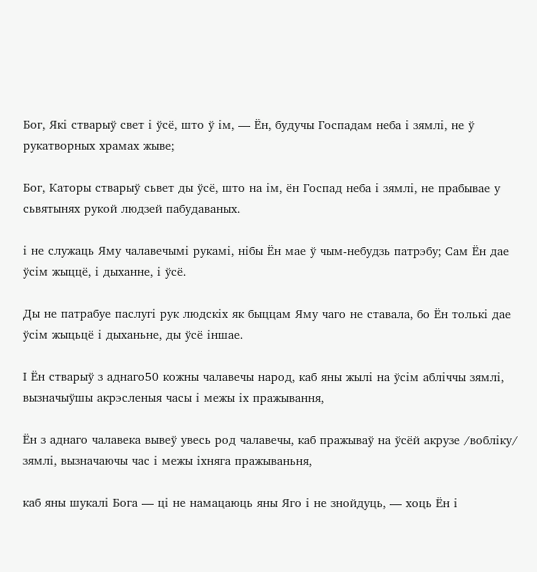Бог, Які стварыў свет і ўсё, што ў ім, — Ён, будучы Госпадам неба і зямлі, не ў рукатворных храмах жыве;

Бог, Каторы стварыў сьвет ды ўсё, што на ім, ён Госпад неба і зямлі, не прабывае у сьвятынях рукой людзей пабудаваных.

і не служаць Яму чалавечымі рукамі, нібы Ён мае ў чым-небудзь патрэбу; Сам Ён дае ўсім жыццё, і дыханне, і ўсё.

Ды не патрабуе паслугі рук людскіх як быццам Яму чаго не ставала, бо Ён толькі дае ўсім жыцьцё і дыханьне, ды ўсё іншае.

І Ён стварыў з аднаго50 кожны чалавечы народ, каб яны жылі на ўсім абліччы зямлі, вызначыўшы акрэсленыя часы і межы іх пражывання,

Ён з аднаго чалавека вывеў увесь род чалавечы, каб пражываў на ўсёй акрузе /вобліку/ зямлі, вызначаючы час і межы іхняга пражываньня,

каб яны шукалі Бога — ці не намацаюць яны Яго і не знойдуць, — хоць Ён і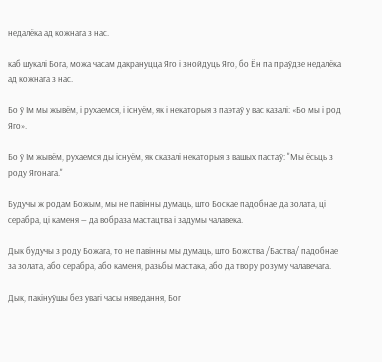недалёка ад кожнага з нас.

каб шукалі Бога, можа часам дакрануцца Яго і знойдуць Яго, бо Ён па праўдзе недалёка ад кожнага з нас.

Бо ў Ім мы жывём, і рухаемся, і існуём, як і некаторыя з паэтаў у вас казалі: «Бо мы і род Яго».

Бо ў Ім жывём, рухаемся ды існуём, як сказалі некаторыя з вашых пастаў: "Мы ёсьць з роду Ягонага."

Будучы ж родам Божым, мы не павінны думаць, што Боскае падобнае да золата, ці серабра, ці каменя — да вобраза мастацтва і задумы чалавека.

Дык будучы з роду Божага, то не павінны мы думаць, што Божства /Баства/ падобнае за золата, або серабра, або каменя, разьбы мастака, або да твору розуму чалавечага.

Дык, пакінуўшы без увагі часы няведання, Бог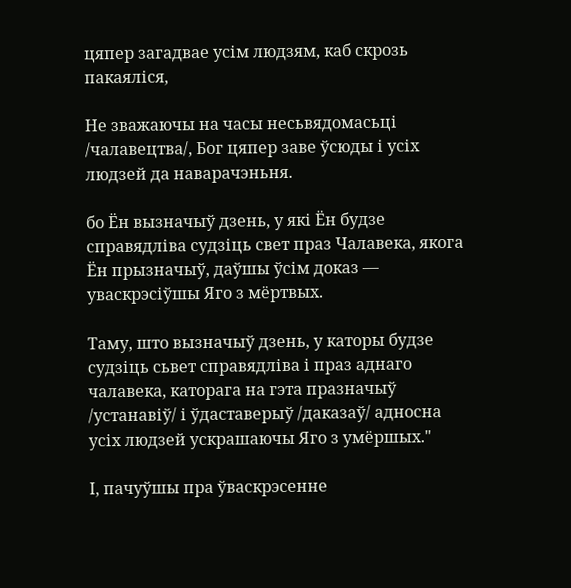цяпер загадвае усім людзям, каб скрозь пакаяліся,

Не зважаючы на часы несьвядомасьці /чалавецтва/, Бог цяпер заве ўсюды і усіх людзей да наварачэньня.

бо Ён вызначыў дзень, у які Ён будзе справядліва судзіць свет праз Чалавека, якога Ён прызначыў, даўшы ўсім доказ — уваскрэсіўшы Яго з мёртвых.

Таму, што вызначыў дзень, у каторы будзе судзіць сьвет справядліва і праз аднаго чалавека, каторага на гэта празначыў /устанавіў/ і ўдаставерыў /даказаў/ адносна усіх людзей ускрашаючы Яго з умёршых."

І, пачуўшы пра ўваскрэсенне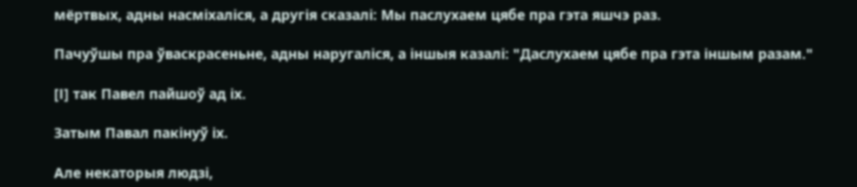мёртвых, адны насміхаліся, а другія сказалі: Мы паслухаем цябе пра гэта яшчэ раз.

Пачуўшы пра ўваскрасеньне, адны наругаліся, а іншыя казалі: "Даслухаем цябе пра гэта іншым разам."

[І] так Павел пайшоў ад іх.

Затым Павал пакінуў іх.

Але некаторыя людзі,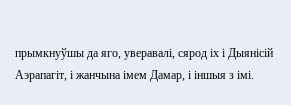прымкнуўшы да яго, уверавалі, сярод іх і Дыянісій Аэрапагіт, і жанчына імем Дамар, і іншыя з імі.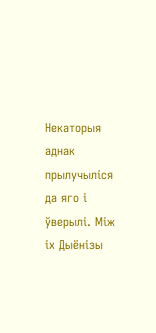Некаторыя аднак прылучыліся да яго і ўверылі. Між іх Дыёнізы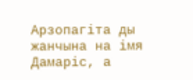Арзопагіта ды жанчына на імя Дамаріс, а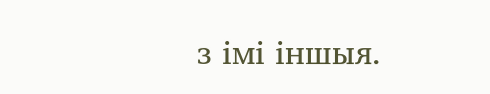з імі іншыя.